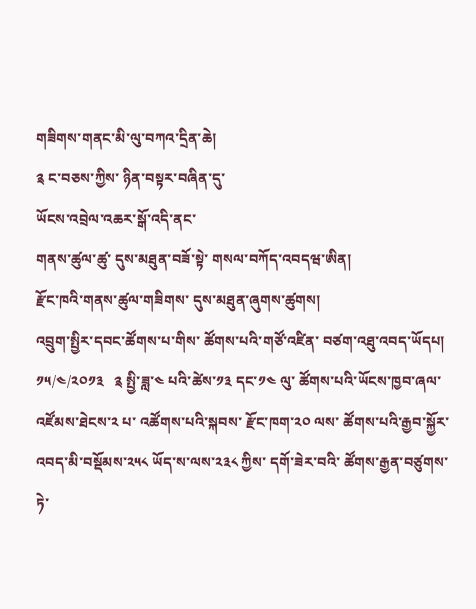གཟིགས་གནང་མི་ལུ་བཀའ་དྲིན་ཆེ།
༉ ང་བཅས་ཀྱིས་ ཉིན་བསྟར་བཞིན་དུ་
ཡོངས་འབྲེལ་འཆར་སྒོ་འདི་ནང་
གནས་ཚུལ་ཚུ་ དུས་མཐུན་བཟོ་སྟེ་ གསལ་བཀོད་འབདཝ་ཨིན།
རྫོང་ཁའི་གནས་ཚུལ་གཟིགས་ དུས་མཐུན་ཞུགས་ཚུགས།
འབྲུག་སྤྱིར་དབང་ཚོགས་པ་གིས་ ཚོགས་པའི་གཙོ་འཛིན་ བཙག་འཐུ་འབད་ཡོདཔ།
༡༥/༤/༢༠༡༣   ༉ སྤྱི་ཟླ་༤ པའི་ཚེས་༡༣ དང་༡༤ ལུ་ ཚོགས་པའི་ཡོངས་ཁྱབ་ཞལ་འཛོམས་ཐེངས་༢ པ་ འཚོགས་པའི་སྐབས་ རྫོང་ཁག་༢༠ ལས་ ཚོགས་པའི་རྒྱབ་སྐྱོར་འབད་མི་བསྡོམས་༢༥༨ ཡོད་ས་ལས་༢༣༨ ཀྱིས་ དགོ་ཟེར་བའི་ ཚོགས་རྒྱན་བཙུགས་ཏེ་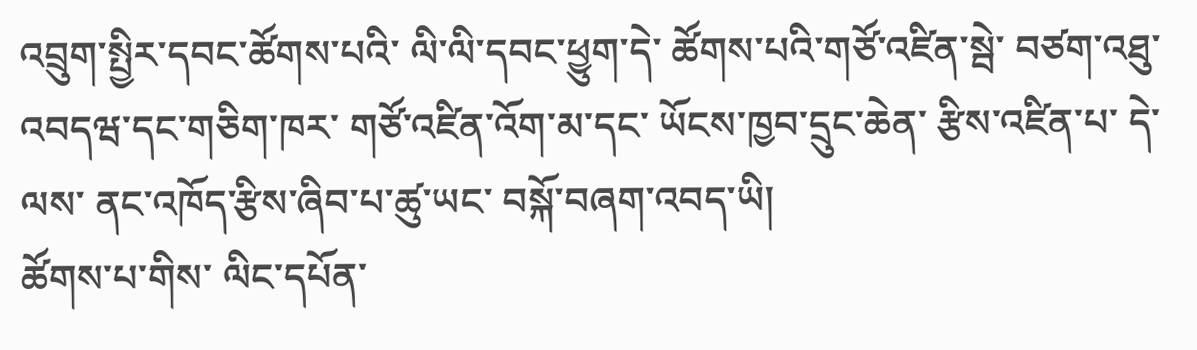འབྲུག་སྤྱིར་དབང་ཚོགས་པའི་ ལི་ལི་དབང་ཕྱུག་དེ་ ཚོགས་པའི་གཙོ་འཛིན་སྦེ་ བཙག་འཐུ་འབདཝ་དང་གཅིག་ཁར་ གཙོ་འཛིན་འོག་མ་དང་ ཡོངས་ཁྱབ་དྲུང་ཆེན་ རྩིས་འཛིན་པ་ དེ་ལས་ ནང་འཁོད་རྩིས་ཞིབ་པ་ཚུ་ཡང་ བསྐོ་བཞག་འབད་ཡི།
ཚོགས་པ་གིས་ ལིང་དཔོན་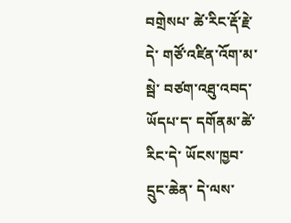བགྲེསཔ་ ཚེ་རིང་རྡོ་རྗེ་དེ་ གཙོ་འཛིན་འོག་མ་སྦེ་ བཙག་འཐུ་འབད་ཡོདཔ་ད་ དགོནམ་ཚེ་རིང་དེ་ ཡོངས་ཁྱབ་དྲུང་ཆེན་ དེ་ལས་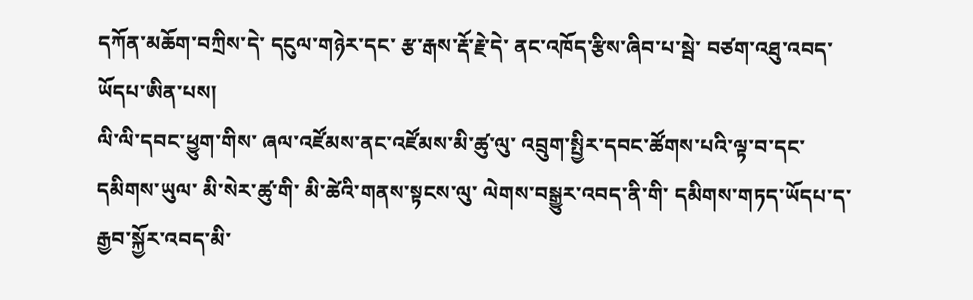དཀོན་མཆོག་བཀྲིས་དེ་ དངུལ་གཉེར་དང་ རྩ་རྒས་རྡོ་རྗེ་དེ་ ནང་འཁོད་རྩིས་ཞིབ་པ་སྦེ་ བཙག་འཐུ་འབད་ཡོདཔ་ཨིན་པས།
ལི་ལི་དབང་ཕྱུག་གིས་ ཞལ་འཛོམས་ནང་འཛོམས་མི་ཚུ་ལུ་ འབྲུག་སྤྱིར་དབང་ཚོགས་པའི་ལྟ་བ་དང་ དམིགས་ཡུལ་ མི་སེར་ཚུ་གི་ མི་ཚེའི་གནས་སྟངས་ལུ་ ལེགས་བསྒྱུར་འབད་ནི་གི་ དམིགས་གཏད་ཡོདཔ་ད་ རྒྱབ་སྐྱོར་འབད་མི་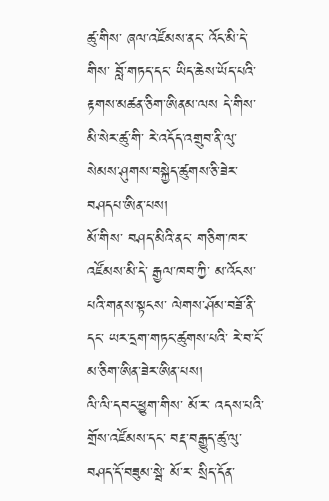ཚུ་གིས་ ཞལ་འཛོམས་ནང་ འོང་མི་དེ་གིས་ བློ་གཏད་དང་ ཡིད་ཆེས་ཡོད་པའི་ རྟགས་མཚན་ཅིག་ཨིནམ་ལས དེ་གིས་ མི་སེར་ཚུ་གི་ རེ་འདོད་འགྲུབ་ནི་ལུ་ སེམས་ཤུགས་བསྐྱེད་ཚུགས་ཅི་ཟེར་ བཤདཔ་ཨིན་པས།
མོ་གིས་ བཤད་མིའི་ནང་ གཅིག་ཁར་འཛོམས་མི་དེ་ རྒྱལ་ཁབ་ཀྱི་ མ་འོངས་པའི་གནས་སྟངས་ ལེགས་ཤོམ་བཟོ་ནི་དང་ ཡར་དྲག་གཏང་ཚུགས་པའི་ རེ་བ་ངོ་མ་ཅིག་ཨིན་ཟེར་ཨིན་པས།
ལི་ལི་དབང་ཕྱུག་གིས་ མོ་ར་ འདས་པའི་གྲོས་འཛོམས་དང་ བརྡ་བརྒྱུད་ཚུ་ལུ་ བཤད་དོ་བཟུམ་སྦེ་ མོ་ར་ སྲིད་དོན་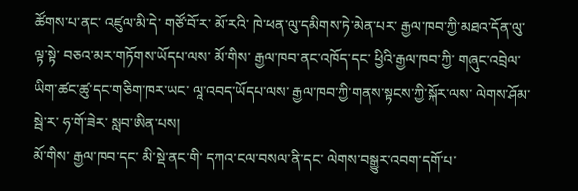ཚོགས་པ་ནང་ འཛུལ་མི་དེ་ གཙོ་བོ་ར་ མོ་རའི་ ཁེ་ཕན་ལུ་དམིགས་ཏེ་མེན་པར་ རྒྱལ་ཁབ་ཀྱི་མཐའ་དོན་ལུ་ལྟ་སྟེ་ བཅའ་མར་གཏོགས་ཡོདཔ་ལས་ མོ་གིས་ རྒྱལ་ཁབ་ནང་འཁོད་དང་ ཕྱིའི་རྒྱལ་ཁབ་ཀྱི་ གཞུང་འབྲེལ་ཡིག་ཚང་ཚུ་དང་གཅིག་ཁར་ཡང་ ལཱ་འབད་ཡོདཔ་ལས་ རྒྱལ་ཁབ་ཀྱི་གནས་སྟངས་ཀྱི་སྐོར་ལས་ ལེགས་ཤོམ་སྦེ་ར་ ཧ་གོ་ཟེར་ སླབ་ཨིན་པས།
མོ་གིས་ རྒྱལ་ཁབ་དང་ མི་སྡེ་ནང་གི་ དཀའ་ངལ་བསལ་ནི་དང་ ལེགས་བསྒྱུར་འབག་དགོ་པ་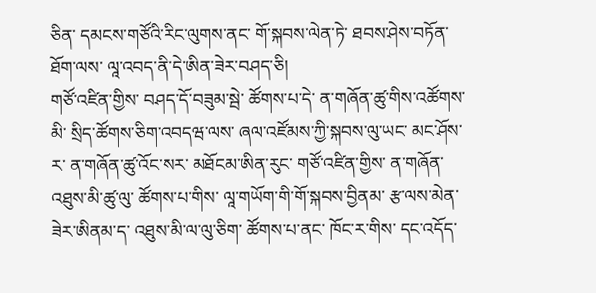ཅིན་ དམངས་གཙོའི་རིང་ལུགས་ནང་ གོ་སྐབས་ལེན་ཏེ་ ཐབས་ཤེས་བཏོན་ཐོག་ལས་ ལཱ་འབད་ནི་དེ་ཨིན་ཟེར་བཤད་ཅི།
གཙོ་འཛིན་གྱིས་ བཤད་དོ་བཟུམ་སྦེ་ ཚོགས་པ་དེ་ ན་གཞོན་ཚུ་གིས་འཚོགས་མི་ སྲིད་ཚོགས་ཅིག་འབདཝ་ལས་ ཞལ་འཛོམས་ཀྱི་སྐབས་ལུ་ཡང་ མང་ཤོས་ར་ ན་གཞོན་ཚུ་འོང་སར་ མཐོངམ་ཨིན་རུང་ གཙོ་འཛིན་གྱིས་ ན་གཞོན་འཐུས་མི་ཚུ་ལུ་ ཚོགས་པ་གིས་ ལཱ་གཡོག་གི་གོ་སྐབས་བྱིནམ་ རྩ་ལས་མེན་ཟེར་ཨིནམ་ད་ འཐུས་མི་ལ་ལུ་ཅིག་ ཚོགས་པ་ནང་ ཁོང་ར་གིས་ དང་འདོད་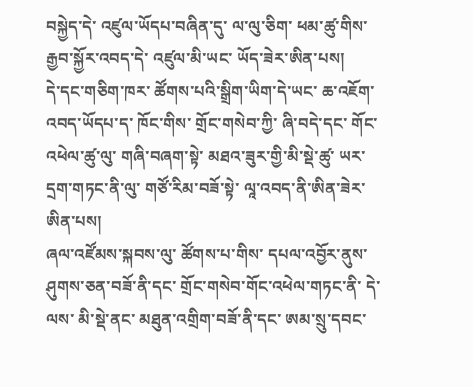བསྐྱེད་དེ་ འཛུལ་ཡོདཔ་བཞིན་དུ་ ལ་ལུ་ཅིག་ ཕམ་ཚུ་གིས་ རྒྱབ་སྐྱོར་འབད་དེ་ འཛུལ་མི་ཡང་ ཡོད་ཟེར་ཨིན་པས།
དེ་དང་གཅིག་ཁར་ ཚོགས་པའི་སྒྲིག་ཡིག་དེ་ཡང་ ཆ་འཇོག་འབད་ཡོདཔ་ད་ ཁོང་གིས་ གྲོང་གསེབ་ཀྱི་ ཞི་བདེ་དང་ གོང་འཕེལ་ཚུ་ལུ་ གཞི་བཞག་སྟེ་ མཐའ་ཟུར་གྱི་མི་སྡེ་ཚུ་ ཡར་དྲག་གཏང་ནི་ལུ་ གཙོ་རིམ་བཟོ་སྟེ་ ལཱ་འབད་ནི་ཨིན་ཟེར་ཨིན་པས།
ཞལ་འཛོམས་སྐབས་ལུ་ ཚོགས་པ་གིས་ དཔལ་འབྱོར་ནུས་ཤུགས་ཅན་བཟོ་ནི་དང་ གྲོང་གསེབ་གོང་འཕེལ་གཏང་ནི་ དེ་ལས་ མི་སྡེ་ནང་ མཐུན་འགྲིག་བཟོ་ནི་དང་ ཨམ་སྲུ་དབང་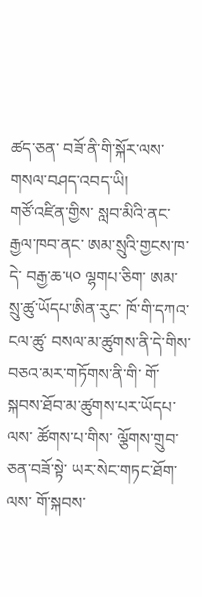ཚད་ཅན་ བཟོ་ནི་གི་སྐོར་ལས་ གསལ་བཤད་འབད་ཡི།
གཙོ་འཛིན་གྱིས་ སླབ་མིའི་ནང་ རྒྱལ་ཁབ་ནང་ ཨམ་སྲུའི་གྱངས་ཁ་དེ་ བརྒྱ་ཆ་༥༠ ལྷགཔ་ཅིག་ ཨམ་སྲུ་ཚུ་ཡོདཔ་ཨིན་རུང་ ཁོ་གི་དཀའ་ངལ་ཚུ་ བསལ་མ་ཚུགས་ནི་དེ་གིས་ བཅའ་མར་གཏོགས་ནི་གི་ གོ་སྐབས་ཐོབ་མ་ཚུགས་པར་ཡོདཔ་ལས་ ཚོགས་པ་གིས་ ལྕོགས་གྲུབ་ཅན་བཟོ་སྟེ་ ཡར་སེང་གཏང་ཐོག་ལས་ གོ་སྐབས་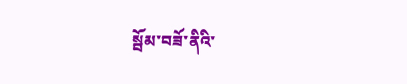སྦོམ་བཟོ་ནིའི་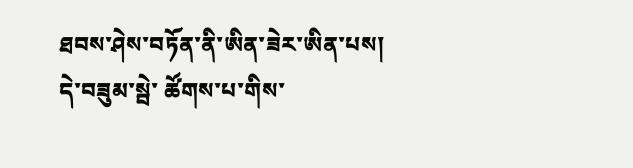ཐབས་ཤེས་བཏོན་ནི་ཨིན་ཟེར་ཨིན་པས།
དེ་བཟུམ་སྦེ་ ཚོགས་པ་གིས་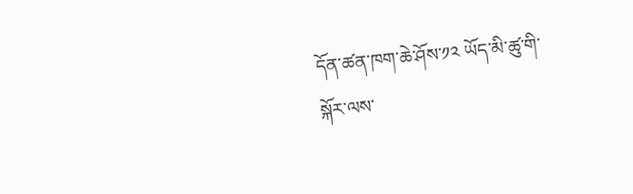དོན་ཚན་ཁག་ཆེ་ཤོས་༡༢ ཡོད་མི་ཚུ་གི་སྐོར་ལས་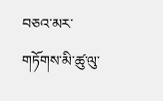བཅའ་མར་གཏོགས་མི་ཚུ་ལུ་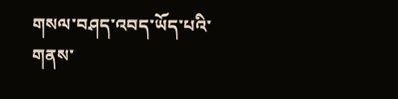གསལ་བཤད་འབད་ཡོད་པའི་གནས་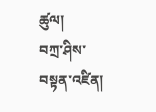ཚུལ།
བཀྲ་ཤིས་བསྟན་འཛིན།